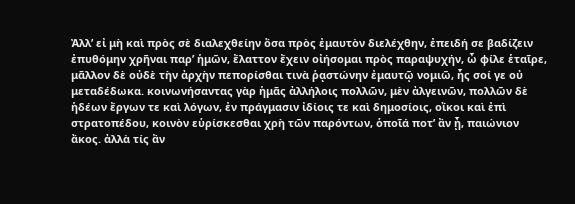Ἀλλ’ εἰ μὴ καὶ πρὸς σὲ διαλεχθείην ὅσα πρὸς ἐμαυτὸν διελέχθην, ἐπειδή σε βαδίζειν ἐπυθόμην χρῆναι παρ’ ἡμῶν, ἔλαττον ἔχειν οἰήσομαι πρὸς παραψυχήν, ὦ φίλε ἑταῖρε, μᾶλλον δὲ οὐδὲ τὴν ἀρχὴν πεπορίσθαι τινὰ ῥᾳστώνην ἐμαυτῷ νομιῶ, ἧς σοί γε οὐ μεταδέδωκα. κοινωνήσαντας γὰρ ἡμᾶς ἀλλήλοις πολλῶν, μὲν ἀλγεινῶν, πολλῶν δὲ ἡδέων ἔργων τε καὶ λόγων, ἐν πράγμασιν ἰδίοις τε καὶ δημοσίοις, οἴκοι καὶ ἐπὶ στρατοπέδου, κοινὸν εὑρίσκεσθαι χρὴ τῶν παρόντων, ὁποῖά ποτ’ ἂν ᾖ, παιώνιον ἄκος. ἀλλὰ τίς ἂν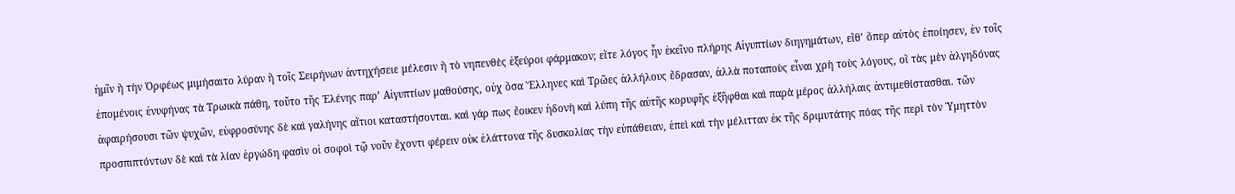ἡμῖν ἢ τὴν Ὀρφέως μιμήσαιτο λύραν ἢ τοῖς Σειρήνων ἀντηχήσειε μέλεσιν ἢ τὸ νηπενθὲς ἐξεύροι φάρμακον; εἴτε λόγος ἦν ἐκεῖνο πλήρης Αἰγυπτίων διηγημάτων, εἴθ’ ὅπερ αὐτὸς ἐποίησεν, ἐν τοῖς ἑπομένοις ἐνυφήνας τὰ Τρωικὰ πάθη, τοῦτο τῆς Ἑλένης παρ’ Αἰγυπτίων μαθούσης, οὐχ ὅσα Ἕλληνες καὶ Τρῶες ἀλλήλους ἔδρασαν, ἀλλὰ ποταποὺς εἶναι χρὴ τοὺς λόγους, οἳ τὰς μὲν ἀλγηδόνας ἀφαιρήσουσι τῶν ψυχῶν, εὐφροσύνης δὲ καὶ γαλήνης αἴτιοι καταστήσονται. καὶ γάρ πως ἔοικεν ἡδονὴ καὶ λύπη τῆς αὐτῆς κορυφῆς ἐξῆφθαι καὶ παρὰ μέρος ἀλλήλαις ἀντιμεθίστασθαι. τῶν προσπιπτόντων δὲ καὶ τὰ λίαν ἐργώδη φασὶν οἱ σοφοὶ τῷ νοῦν ἔχοντι φέρειν οὐκ ἐλάττονα τῆς δυσκολίας τὴν εὐπάθειαν, ἐπεὶ καὶ τὴν μέλιτταν ἐκ τῆς δριμυτάτης πόας τῆς περὶ τὸν Ὑμηττὸν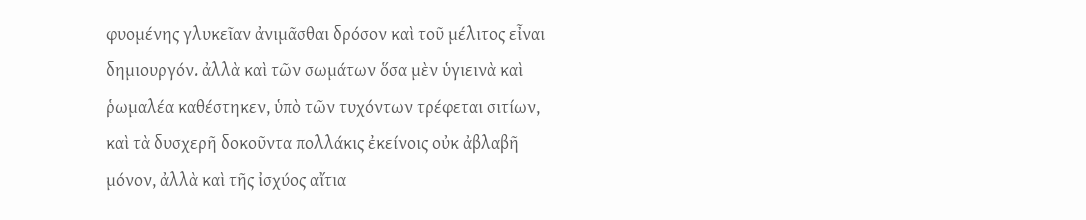φυομένης γλυκεῖαν ἀνιμᾶσθαι δρόσον καὶ τοῦ μέλιτος εἶναι δημιουργόν. ἀλλὰ καὶ τῶν σωμάτων ὅσα μὲν ὑγιεινὰ καὶ ῥωμαλέα καθέστηκεν, ὑπὸ τῶν τυχόντων τρέφεται σιτίων, καὶ τὰ δυσχερῆ δοκοῦντα πολλάκις ἐκείνοις οὐκ ἀβλαβῆ μόνον, ἀλλὰ καὶ τῆς ἰσχύος αἴτια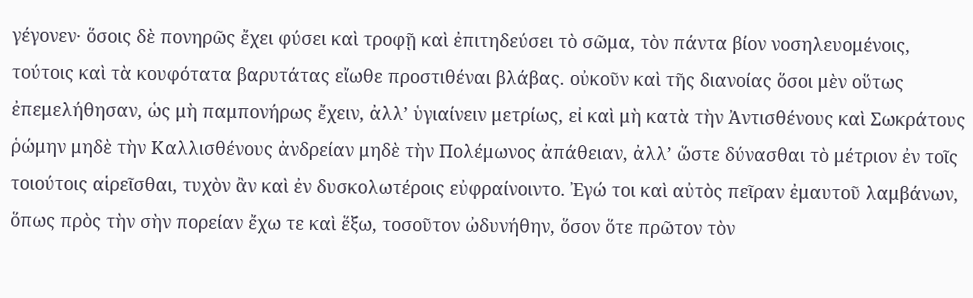γέγονεν· ὅσοις δὲ πονηρῶς ἔχει φύσει καὶ τροφῇ καὶ ἐπιτηδεύσει τὸ σῶμα, τὸν πάντα βίον νοσηλευομένοις, τούτοις καὶ τὰ κουφότατα βαρυτάτας εἴωθε προστιθέναι βλάβας. οὐκοῦν καὶ τῆς διανοίας ὅσοι μὲν οὕτως ἐπεμελήθησαν, ὡς μὴ παμπονήρως ἔχειν, ἀλλ’ ὑγιαίνειν μετρίως, εἰ καὶ μὴ κατὰ τὴν Ἀντισθένους καὶ Σωκράτους ῥώμην μηδὲ τὴν Καλλισθένους ἀνδρείαν μηδὲ τὴν Πολέμωνος ἀπάθειαν, ἀλλ’ ὥστε δύνασθαι τὸ μέτριον ἐν τοῖς τοιούτοις αἱρεῖσθαι, τυχὸν ἂν καὶ ἐν δυσκολωτέροις εὐφραίνοιντο. Ἐγώ τοι καὶ αὐτὸς πεῖραν ἐμαυτοῦ λαμβάνων, ὅπως πρὸς τὴν σὴν πορείαν ἔχω τε καὶ ἕξω, τοσοῦτον ὠδυνήθην, ὅσον ὅτε πρῶτον τὸν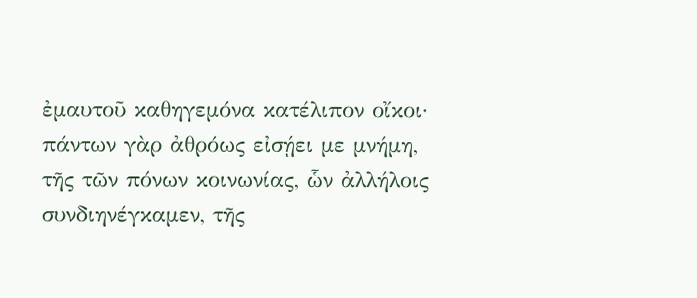ἐμαυτοῦ καθηγεμόνα κατέλιπον οἴκοι· πάντων γὰρ ἀθρόως εἰσῄει με μνήμη, τῆς τῶν πόνων κοινωνίας, ὧν ἀλλήλοις συνδιηνέγκαμεν, τῆς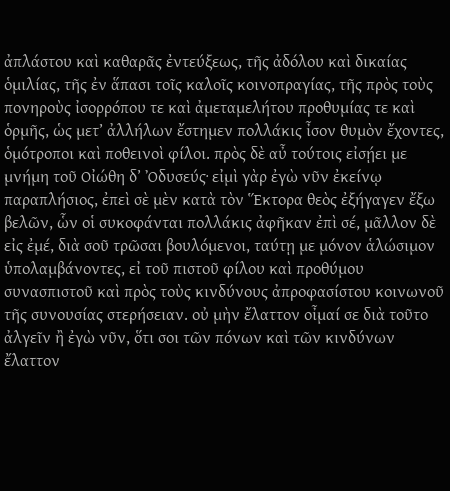ἀπλάστου καὶ καθαρᾶς ἐντεύξεως, τῆς ἀδόλου καὶ δικαίας ὁμιλίας, τῆς ἐν ἅπασι τοῖς καλοῖς κοινοπραγίας, τῆς πρὸς τοὺς πονηροὺς ἰσορρόπου τε καὶ ἀμεταμελήτου προθυμίας τε καὶ ὁρμῆς, ὡς μετ’ ἀλλήλων ἔστημεν πολλάκις ἶσον θυμὸν ἔχοντες, ὁμότροποι καὶ ποθεινοὶ φίλοι. πρὸς δὲ αὖ τούτοις εἰσῄει με μνήμη τοῦ Οἰώθη δ’ Ὀδυσεύς· εἰμὶ γὰρ ἐγὼ νῦν ἐκείνῳ παραπλήσιος, ἐπεὶ σὲ μὲν κατὰ τὸν Ἕκτορα θεὸς ἐξήγαγεν ἔξω βελῶν, ὧν οἱ συκοφάνται πολλάκις ἀφῆκαν ἐπὶ σέ, μᾶλλον δὲ εἰς ἐμέ, διὰ σοῦ τρῶσαι βουλόμενοι, ταύτῃ με μόνον ἁλώσιμον ὑπολαμβάνοντες, εἰ τοῦ πιστοῦ φίλου καὶ προθύμου συνασπιστοῦ καὶ πρὸς τοὺς κινδύνους ἀπροφασίστου κοινωνοῦ τῆς συνουσίας στερήσειαν. οὐ μὴν ἔλαττον οἶμαί σε διὰ τοῦτο ἀλγεῖν ἢ ἐγὼ νῦν, ὅτι σοι τῶν πόνων καὶ τῶν κινδύνων ἔλαττον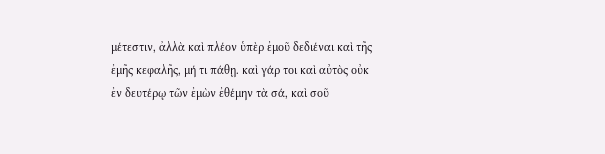μέτεστιν, ἀλλὰ καὶ πλέον ὑπὲρ ἐμοῦ δεδιέναι καὶ τῆς ἐμῆς κεφαλῆς, μή τι πάθῃ. καὶ γάρ τοι καὶ αὐτὸς οὐκ ἐν δευτέρῳ τῶν ἐμὼν ἐθέμην τὰ σά, καὶ σοῦ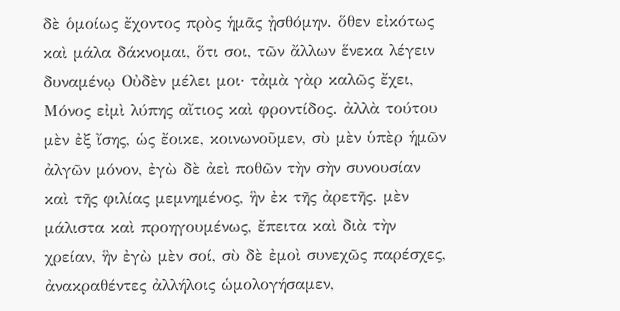δὲ ὁμοίως ἔχοντος πρὸς ἡμᾶς ᾐσθόμην. ὅθεν εἰκότως καὶ μάλα δάκνομαι, ὅτι σοι, τῶν ἄλλων ἕνεκα λέγειν δυναμένῳ Οὐδὲν μέλει μοι· τἀμὰ γὰρ καλῶς ἔχει, Μόνος εἰμὶ λύπης αἴτιος καὶ φροντίδος. ἀλλὰ τούτου μὲν ἐξ ἴσης, ὡς ἔοικε, κοινωνοῦμεν, σὺ μὲν ὑπὲρ ἡμῶν ἀλγῶν μόνον, ἐγὼ δὲ ἀεὶ ποθῶν τὴν σὴν συνουσίαν καὶ τῆς φιλίας μεμνημένος, ἣν ἐκ τῆς ἀρετῆς. μὲν μάλιστα καὶ προηγουμένως, ἔπειτα καὶ διὰ τὴν χρείαν, ἣν ἐγὼ μὲν σοί, σὺ δὲ ἐμοὶ συνεχῶς παρέσχες, ἀνακραθέντες ἀλλήλοις ὡμολογήσαμεν,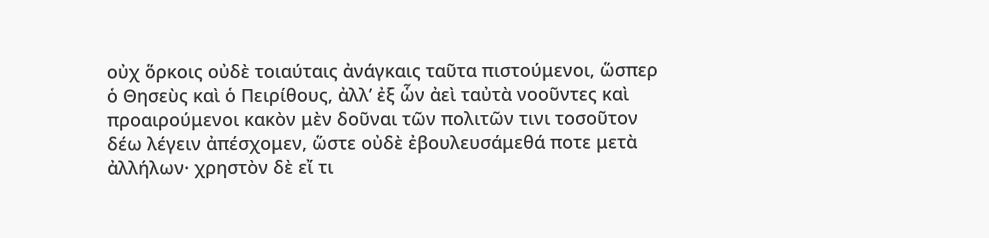οὐχ ὅρκοις οὐδὲ τοιαύταις ἀνάγκαις ταῦτα πιστούμενοι, ὥσπερ ὁ Θησεὺς καὶ ὁ Πειρίθους, ἀλλ’ ἐξ ὧν ἀεὶ ταὐτὰ νοοῦντες καὶ προαιρούμενοι κακὸν μὲν δοῦναι τῶν πολιτῶν τινι τοσοῦτον δέω λέγειν ἀπέσχομεν, ὥστε οὐδὲ ἐβουλευσάμεθά ποτε μετὰ ἀλλήλων· χρηστὸν δὲ εἴ τι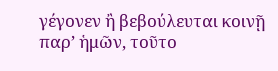γέγονεν ἢ βεβούλευται κοινῇ παρ’ ἡμῶν, τοῦτο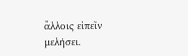ἄλλοις εἰπεῖν μελήσει.